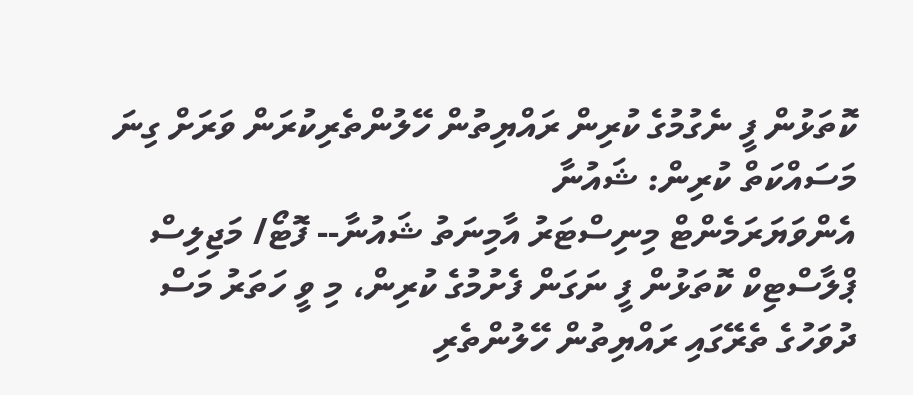ކޮތަޅުން ފީ ނެގުމުގެ ކުރިން ރައްޔިތުން ހޭލުންތެރިކުރަން ވަރަށް ގިނަ މަސައްކަތް ކުރިން: ޝައުނާ
އެންވަޔަރަމެންޓް މިނިސްޓަރު އާމިނަތު ޝައުނާ-- ފޮޓޯ/ މަޖިލިސް
ޕްލާސްޓިކް ކޮތަޅުން ފީ ނަގަން ފެށުމުގެ ކުރިން، މި ވީ ހަތަރު މަސް ދުވަހުގެ ތެރޭގައި ރައްޔިތުން ހޭލުންތެރި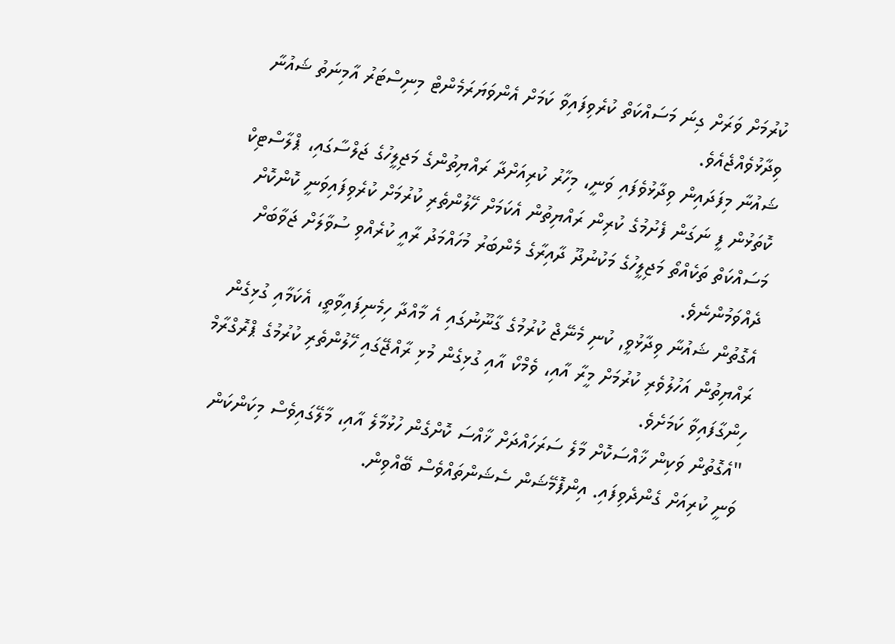ކުރުމަށް ވަރަށް ގިނަ މަސައްކަތް ކުރެވިފައިވާ ކަމަށް އެންވަޔަރަމެންޓް މިނިސްޓަރު އާމިނަތު ޝައުނާ ވިދާޅުވެއްޖެއެވެ.
ޝައުނާ މިފަދައިން ވިދާޅުވެފައި ވަނީ، މިހާރު ކުރިއަށްދާ ރައްޔިތުންގެ މަޖިލީހުގެ ޖަލްސާގައި، ޕްލާސްޓިކް ކޮތަޅުން ފީ ނަގަން ފެށުމުގެ ކުރިން ރައްޔިތުން އެކަމަށް ހޭލުންތެރި ކުރުމަށް ކުރެވިފައިވަނީ ކޮންކޮށް މަސައްކަތް ތަކެއްތޯ މަޖިލީހުގެ މަކުނުދޫ ދާއިރާގެ މެންބަރު މުހައްމަދު ރާއީ ކުރެއްވި ސުވާލަށް ޖަވާބަށް ދެއްވަމުންނެވެ.
އެގޮތުން ޝައުނާ ވިދާޅުވީ, ކުނި މެނޭޖް ކުރުމުގެ ގާނޫނުގައި އެ މާއްދާ ހިމެނިފައިވާތީ، އެކަމާއި ގުޅިގެން ރައްޔިތުން އަހުލުވެރި ކުރުމަށް މީރާ އާއި، ވެމްކޯ އާއި ގުޅިގެން މުޅި ރާއްޖޭގައި ހޭލުންތެރި ކުރުމުގެ ޕްރޮގްރާމް ހިންގާފައިވާ ކަމަށެވެ.
"އެގޮތުން ވަކިން ޚާއްސަކޮށް މާލެ ސަރަހައްދަށް ޚާއްސަ ކޮށްގެން ހުޅުމާލެ އާއި، މާލޭގައިވެސް މިކަންކަން ވަނީ ކުރިއަށް ގެންދެވިފައި. އިންފޮމޭޝަން ސެޝަންތައްވެސް ބޭއްވިން.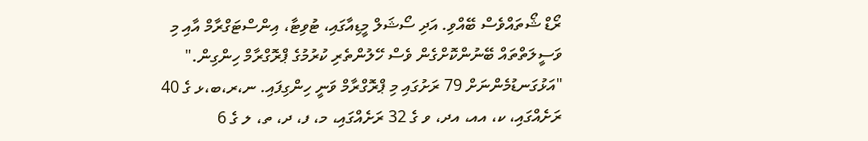ރޯޑް ޝޯތައްވެސް ބޭއްވި. އަދި ސޯޝަލް މީޑިއާގައި، ޓުވިޓާ، އިންސްޓަގްރާމް އާއި މި ވަސީލަތްތައް ބޭނުންކޮށްގެން ވެސް ހޭލުންތެރި ކުރުމުގެ ޕްރޮގްރާމް ހިންގިން."
"އަޅުގަނޑުމެންނަށް 79 ރަށުގައި މި ޕްރޮގްރާމް ވަނީ ހިންގިފައި. ނ،ރ،ބ،ޅ ގެ 40 ރަށެއްގައި، ކ، އއ، އދ، ވ ގެ 32 ރަށެއްގައި، މ، ފ، ދ، ތ، ލ ގެ 6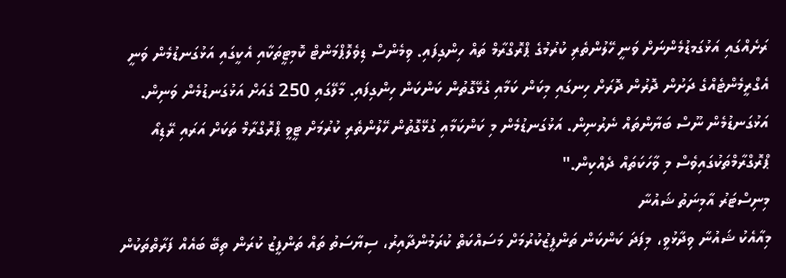ރަށެއްގައި އަޅުގަމޑުމެންނަށް ވަނީ ހޭލުންތެރި ކުރުމުގެ ޕްރޮގްރާމް ތައް ހިންގިފައި. ވިމެންސް ޑިވެލޮޕްމަންޓް ކޮމިޓީތަކާއި އެކީގައި އަޅުގަނޑުމެން ވަނީ އެގްރީމެންޓެއްގެ ދަށުން ދޮރުން ދޮރަށް ހިނގައި މިކަން ކަމާއި ގުޅޭގޮތުން ކަންކަން ހިންގިފައި. މާލޭގައި 250 ގެއަށް އަޅުގަނޑުމެން ވަނިން. އަޅުގަނޑުމެން ނޫސް ބަޔާންތައް ނެރުނިން. އަޅުގަނޑުމެން މި ކަންކަމާއި ގުޅޭގޮތުން ހޭލުންތެރި ކުރުމަށް ޓީވީ ޕްރޮގްރާމް ތަކަށް އަރައި ރޭޑިއޯ ޕްރޮގްރާމްތަކުގައިވެސް މި ވާހަކަތައް ދެއްކިން."
މިނިސްޓަރު އާމިނަތު ޝައުނާ
މިއާއެކު ޝައުނާ ވިދާޅުވީ، މިފަދަ ކަންކަން ތަންފީޒުކުރުމަށް މަސައްކަތް ކުރަމުންދާއިރު، ސިޔާސަތު ތައް ތަންފީޒު ކުރަން ތިބޭ ބައެއް ފަރާތްތަކުން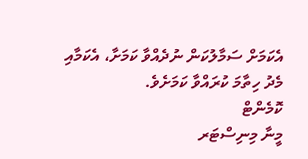އެކަމަށް ސަމާލުކަން ނުދެއްވާ ކަމަށާ، އެކަމާއި މެދު ހިތާމަ ކުރައްވާ ކަމަށެވެ.
ކޮމެންޓް
މީނާ މިނިސްޓަރ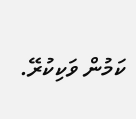ކަމުން ވަކިކުރޭ.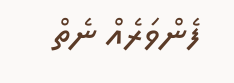ފެންވަރެއް ނެތް